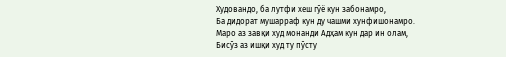Худовандо, ба лутфи хеш гӯё кун забонамро,
Ба дидорат мушарраф кун ду чашми хунфишонамро.
Маро аз завқи худ монанди Адҳам кун дар ин олам,
Бисӯз аз ишқи худ ту пӯсту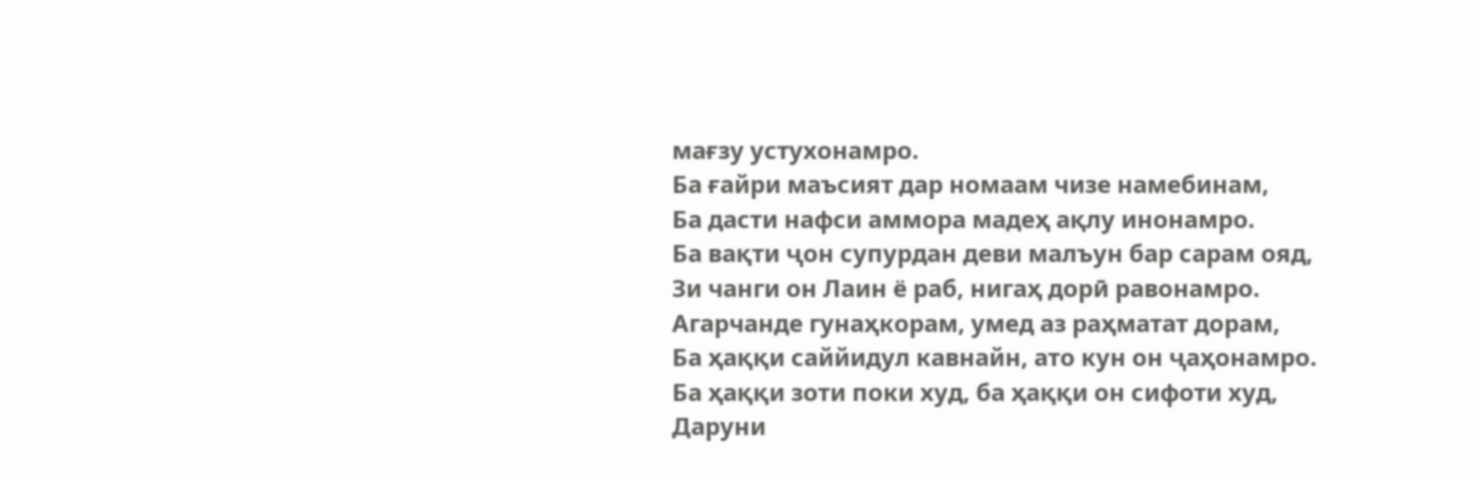мағзу устухонамро.
Ба ғайри маъсият дар номаам чизе намебинам,
Ба дасти нафси аммора мадеҳ ақлу инонамро.
Ба вақти ҷон супурдан деви малъун бар сарам ояд,
Зи чанги он Лаин ё раб, нигаҳ дорӣ равонамро.
Агарчанде гунаҳкорам, умед аз раҳматат дорам,
Ба ҳаққи саййидул кавнайн, ато кун он ҷаҳонамро.
Ба ҳаққи зоти поки худ, ба ҳаққи он сифоти худ,
Даруни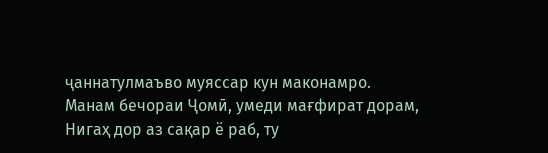ҷаннатулмаъво муяссар кун маконамро.
Манам бечораи Ҷомӣ, умеди мағфират дорам,
Нигаҳ дор аз сақар ё раб, ту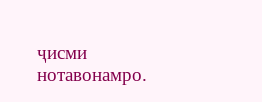ҷисми нотавонамро.